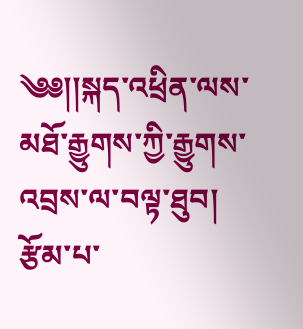༄༅།།སྐད་འཕྲིན་ལས་མཐོ་རྒྱུགས་ཀྱི་རྒྱུགས་འབྲས་ལ་བལྟ་ཐུབ།
རྩོམ་པ་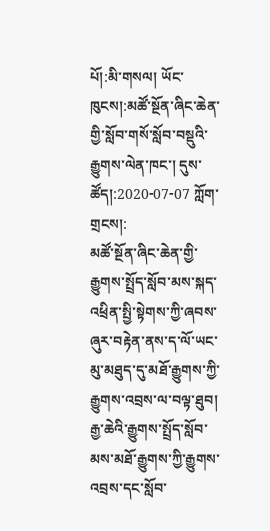པོ།:མི་གསལ། ཡོང་ཁུངས།:མཚོ་སྔོན་ཞིང་ཆེན་གྱི་སློབ་གསོ་སློབ་བསྡུའི་རྒྱུགས་ལེན་ཁང་། དུས་ཚོད།:2020-07-07 ཀློག་གྲངས།:
མཚོ་སྔོན་ཞིང་ཆེན་གྱི་རྒྱུགས་སྤྲོད་སློབ་མས་སྐད་འཕྲིན་སྤྱི་སྟེགས་ཀྱི་ཞབས་ཞུར་བརྟེན་ནས་ད་ལོ་ཡང་མུ་མཐུད་དུ་མཐོ་རྒྱུགས་ཀྱི་རྒྱུགས་འབྲས་ལ་བལྟ་ཐུབ།
རྒྱ་ཆེའི་རྒྱུགས་སྤྲོད་སློབ་མས་མཐོ་རྒྱུགས་ཀྱི་རྒྱུགས་འབྲས་དང་སློབ་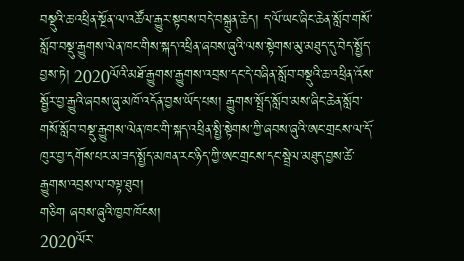བསྡུའི་ཆ་འཕྲིན་སྔོན་ལ་འཚོལ་རྒྱུར་སྟབས་བདེ་བསྐྲུན་ཆེད། ད་ལོ་ཡང་ཞིང་ཆེན་སློབ་གསོ་སློབ་བསྡུ་རྒྱུགས་ལེན་ཁང་གིས་སྐད་འཕྲིན་ཞབས་ཞུའི་ལས་སྟེགས་མུ་མཐུད་དུ་བེད་སྤྱོད་བྱས་ཏེ། 2020ལོའི་མཐོ་རྒྱུགས་རྒྱུགས་འབྲས་དང་དེ་བཞིན་སློབ་བསྡུའི་ཆ་འཕྲིན་འོས་སྦྱོར་བྱ་རྒྱུའི་ཞབས་ཞུ་མཁོ་འདོན་བྱས་ཡོད་པས། རྒྱུགས་སྤྲོད་སློབ་མས་ཞིང་ཆེན་སློབ་གསོ་སློབ་བསྡུ་རྒྱུགས་ལེན་ཁང་གི་སྐད་འཕྲིན་སྤྱི་སྟེགས་ཀྱི་ཞབས་ཞུའི་ཨང་གྲངས་ལ་དོ་ཁུར་བྱ་དགོས་པར་མ་ཟད་སྤྱོད་མཁན་རང་ཉིད་ཀྱི་ཨང་གྲངས་དང་སྦྲེལ་མཐུད་བྱས་ཚེ་རྒྱུགས་འབྲས་ལ་བལྟ་ཐུབ།
གཅིག ཞབས་ཞུའི་ཁྱབ་ཁོངས།
2020ལོར་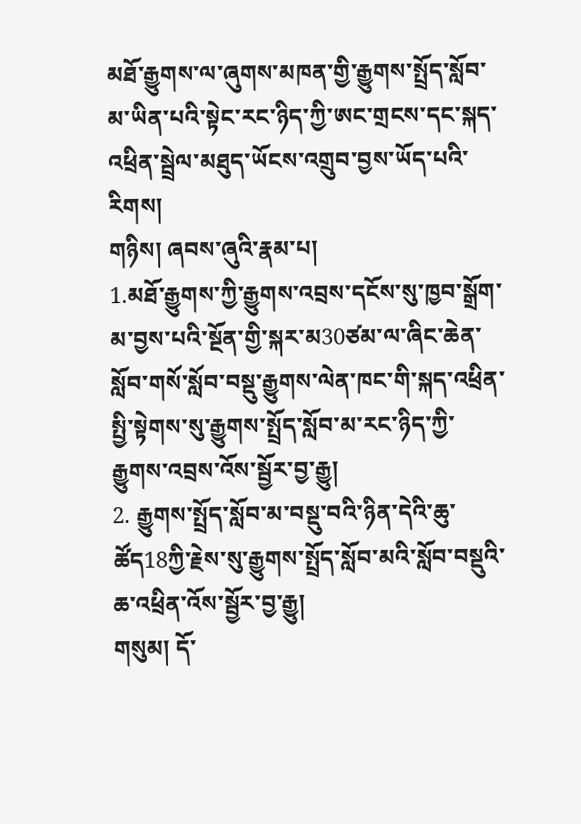མཐོ་རྒྱུགས་ལ་ཞུགས་མཁན་གྱི་རྒྱུགས་སྤྲོད་སློབ་མ་ཡིན་པའི་སྟེང་རང་ཉིད་ཀྱི་ཨང་གྲངས་དང་སྐད་འཕྲིན་སྦྲེལ་མཐུད་ཡོངས་འགྲུབ་བྱས་ཡོད་པའི་རིགས།
གཉིས། ཞབས་ཞུའི་རྣམ་པ།
1.མཐོ་རྒྱུགས་ཀྱི་རྒྱུགས་འབྲས་དངོས་སུ་ཁྱབ་སྒྲོག་མ་བྱས་པའི་སྔོན་གྱི་སྐར་མ30ཙམ་ལ་ཞིང་ཆེན་སློབ་གསོ་སློབ་བསྡུ་རྒྱུགས་ལེན་ཁང་གི་སྐད་འཕྲིན་སྤྱི་སྟེགས་སུ་རྒྱུགས་སྤྲོད་སློབ་མ་རང་ཉིད་ཀྱི་རྒྱུགས་འབྲས་འོས་སྦྱོར་བྱ་རྒྱུ།
2. རྒྱུགས་སྤྲོད་སློབ་མ་བསྡུ་བའི་ཉིན་དེའི་ཆུ་ཚོད18ཀྱི་རྗེས་སུ་རྒྱུགས་སྤྲོད་སློབ་མའི་སློབ་བསྡུའི་ཆ་འཕྲིན་འོས་སྦྱོར་བྱ་རྒྱུ།
གསུམ། དོ་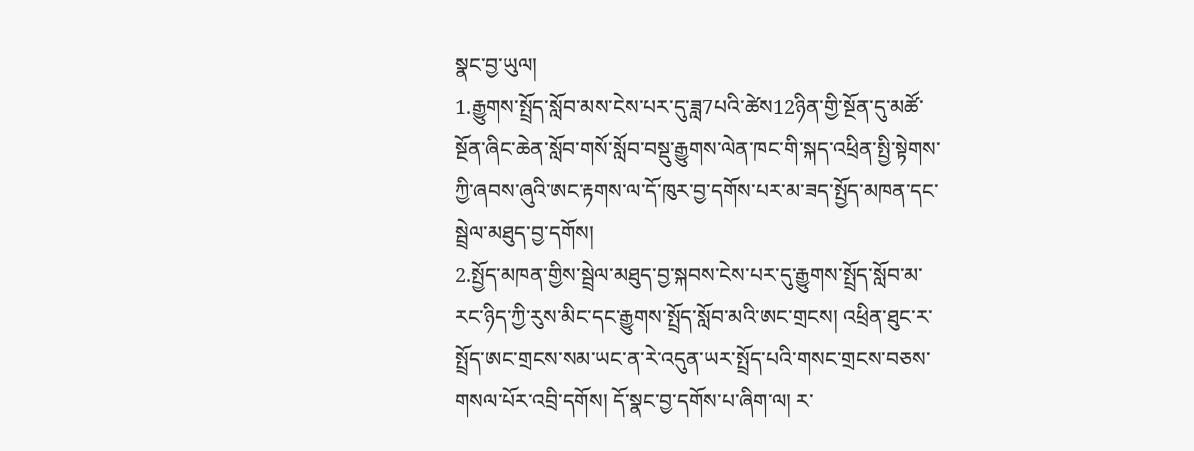སྣང་བྱ་ཡུལ།
1.རྒྱུགས་སྤྲོད་སློབ་མས་ངེས་པར་དུ་ཟླ7པའི་ཚེས12ཉིན་གྱི་སྔོན་དུ་མཚོ་སྔོན་ཞིང་ཆེན་སློབ་གསོ་སློབ་བསྡུ་རྒྱུགས་ལེན་ཁང་གི་སྐད་འཕྲིན་སྤྱི་སྟེགས་ཀྱི་ཞབས་ཞུའི་ཨང་རྟགས་ལ་དོ་ཁུར་བྱ་དགོས་པར་མ་ཟད་སྤྱོད་མཁན་དང་སྦྲེལ་མཐུད་བྱ་དགོས།
2.སྤྱོད་མཁན་གྱིས་སྦྲེལ་མཐུད་བྱ་སྐབས་ངེས་པར་དུ་རྒྱུགས་སྤྲོད་སློབ་མ་རང་ཉིད་ཀྱི་རུས་མིང་དང་རྒྱུགས་སྤྲོད་སློབ་མའི་ཨང་གྲངས། འཕྲིན་ཐུང་ར་སྤྲོད་ཨང་གྲངས་སམ་ཡང་ན་རེ་འདུན་ཡར་སྤྲོད་པའི་གསང་གྲངས་བཅས་གསལ་པོར་འབྲི་དགོས། དོ་སྣང་བྱ་དགོས་པ་ཞིག་ལ། ར་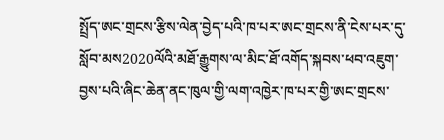སྤྲོད་ཨང་གྲངས་རྩིས་ལེན་བྱེད་པའི་ཁ་པར་ཨང་གྲངས་ནི་ངེས་པར་དུ་སློབ་མས2020ལོའི་མཐོ་རྒྱུགས་ལ་མིང་ཐོ་འགོད་སྐབས་ཕབ་འཇུག་བྱས་པའི་ཞིང་ཆེན་ནང་ཁུལ་གྱི་ལག་འཁྱེར་ཁ་པར་གྱི་ཨང་གྲངས་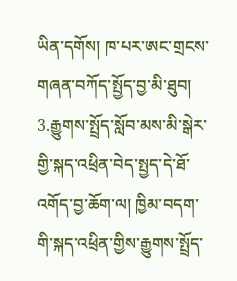ཡིན་དགོས། ཁ་པར་ཨང་གྲངས་གཞན་བཀོད་སྤྱོད་བྱ་མི་ཐུབ།
3.རྒྱུགས་སྤྲོད་སློབ་མས་མི་སྒེར་གྱི་སྐད་འཕྲིན་བེད་སྤྱད་དེ་ཐོ་འགོད་བྱ་ཆོག་ལ། ཁྱིམ་བདག་གི་སྐད་འཕྲིན་གྱིས་རྒྱུགས་སྤྲོད་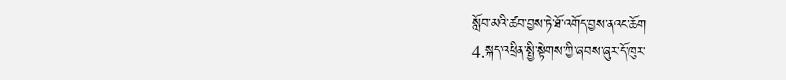སློབ་མའི་ཚབ་བྱས་ཏེ་ཐོ་འགོད་བྱས་ནའང་ཆོག
4.སྐད་འཕྲིན་སྤྱི་སྟེགས་ཀྱི་ཞབས་ཞུར་དོ་ཁུར་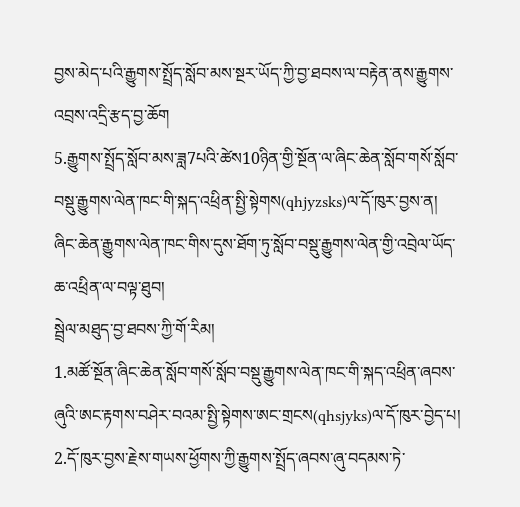བྱས་མེད་པའི་རྒྱུགས་སྤྲོད་སློབ་མས་སྔར་ཡོད་ཀྱི་བྱ་ཐབས་ལ་བརྟེན་ནས་རྒྱུགས་འབྲས་འདྲི་རྩད་བྱ་ཆོག
5.རྒྱུགས་སྤྲོད་སློབ་མས་ཟླ7པའི་ཚེས10ཉིན་གྱི་སྔོན་ལ་ཞིང་ཆེན་སློབ་གསོ་སློབ་བསྡུ་རྒྱུགས་ལེན་ཁང་གི་སྐད་འཕྲིན་སྤྱི་སྟེགས(qhjyzsks)ལ་དོ་ཁུར་བྱས་ན། ཞིང་ཆེན་རྒྱུགས་ལེན་ཁང་གིས་དུས་ཐོག་ཏུ་སློབ་བསྡུ་རྒྱུགས་ལེན་གྱི་འབྲེལ་ཡོད་ཆ་འཕྲིན་ལ་བལྟ་ཐུབ།
སྦྲེལ་མཐུད་བྱ་ཐབས་ཀྱི་གོ་རིམ།
1.མཚོ་སྔོན་ཞིང་ཆེན་སློབ་གསོ་སློབ་བསྡུ་རྒྱུགས་ལེན་ཁང་གི་སྐད་འཕྲིན་ཞབས་ཞུའི་ཨང་རྟགས་བཤེར་བའམ་སྤྱི་སྟེགས་ཨང་གྲངས(qhsjyks)ལ་དོ་ཁུར་བྱེད་པ།
2.དོ་ཁུར་བྱས་རྗེས་གཡས་ཕྱོགས་ཀྱི་རྒྱུགས་སྤྲོད་ཞབས་ཞུ་བདམས་ཏེ་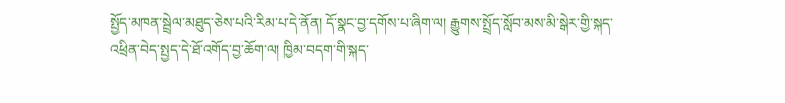སྤྱོད་མཁན་སྦྲེལ་མཐུད་ཅེས་པའི་རིམ་པ་དེ་ནོན། དོ་སྣང་བྱ་དགོས་པ་ཞིག་ལ། རྒྱུགས་སྤྲོད་སློབ་མས་མི་སྒེར་གྱི་སྐད་འཕྲིན་བེད་སྤྱད་དེ་ཐོ་འགོད་བྱ་ཆོག་ལ། ཁྱིམ་བདག་གི་སྐད་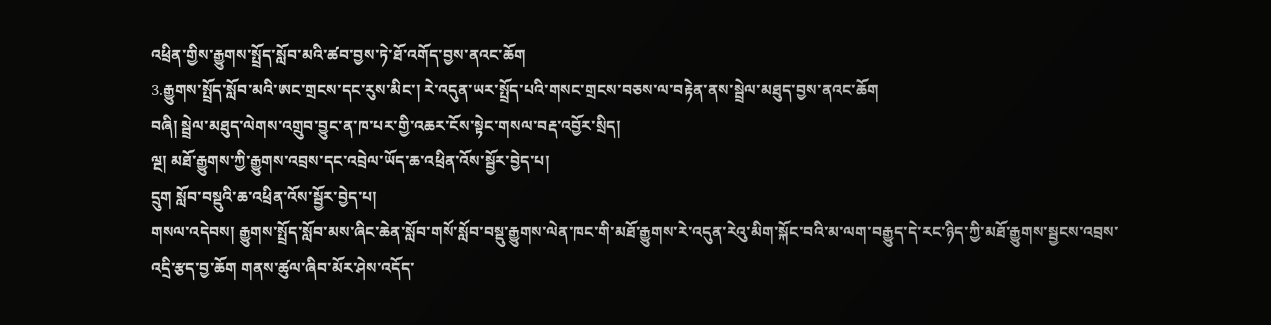འཕྲིན་གྱིས་རྒྱུགས་སྤྲོད་སློབ་མའི་ཚབ་བྱས་ཏེ་ཐོ་འགོད་བྱས་ནའང་ཆོག
3.རྒྱུགས་སྤྲོད་སློབ་མའི་ཨང་གྲངས་དང་རུས་མིང་། རེ་འདུན་ཡར་སྤྲོད་པའི་གསང་གྲངས་བཅས་ལ་བརྟེན་ནས་སྦྲེལ་མཐུད་བྱས་ནའང་ཆོག
བཞི། སྦྲེལ་མཐུད་ལེགས་འགྲུབ་བྱུང་ན་ཁ་པར་གྱི་འཆར་ངོས་སྟེང་གསལ་བརྡ་འབྱོར་སྲིད།
ལྔ། མཐོ་རྒྱུགས་ཀྱི་རྒྱུགས་འབྲས་དང་འབྲེལ་ཡོད་ཆ་འཕྲིན་འོས་སྦྱོར་བྱེད་པ།
དྲུག སློབ་བསྡུའི་ཆ་འཕྲིན་འོས་སྦྱོར་བྱེད་པ།
གསལ་འདེབས། རྒྱུགས་སྤྲོད་སློབ་མས་ཞིང་ཆེན་སློབ་གསོ་སློབ་བསྡུ་རྒྱུགས་ལེན་ཁང་གི་མཐོ་རྒྱུགས་རེ་འདུན་རེའུ་མིག་སྐོང་བའི་མ་ལག་བརྒྱུད་དེ་རང་ཉིད་ཀྱི་མཐོ་རྒྱུགས་སྦྱངས་འབྲས་འདྲི་རྩད་བྱ་ཆོག གནས་ཚུལ་ཞིབ་མོར་ཤེས་འདོད་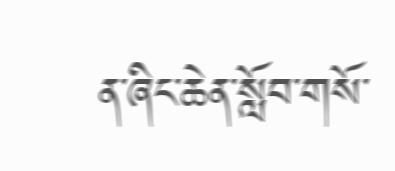ན་ཞིང་ཆེན་སློབ་གསོ་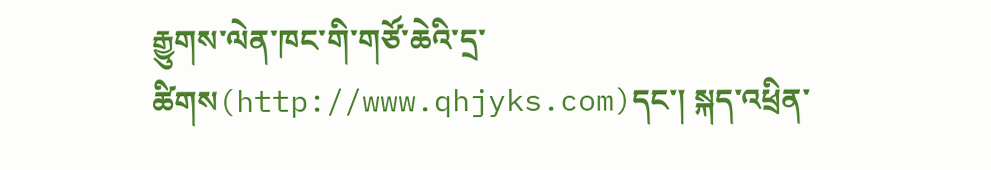རྒྱུགས་ལེན་ཁང་གི་གཙོ་ཆེའི་དྲ་ཚིགས(http://www.qhjyks.com)དང་། སྐད་འཕྲིན་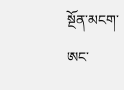སྔོན་མངག་ཨང་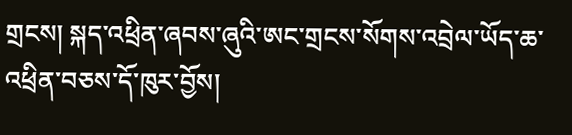གྲངས། སྐད་འཕྲིན་ཞབས་ཞུའི་ཨང་གྲངས་སོགས་འབྲེལ་ཡོད་ཆ་འཕྲིན་བཅས་དོ་ཁུར་བྱོས།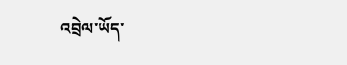འབྲེལ་ཡོད་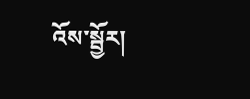འོས་སྦྱོར།